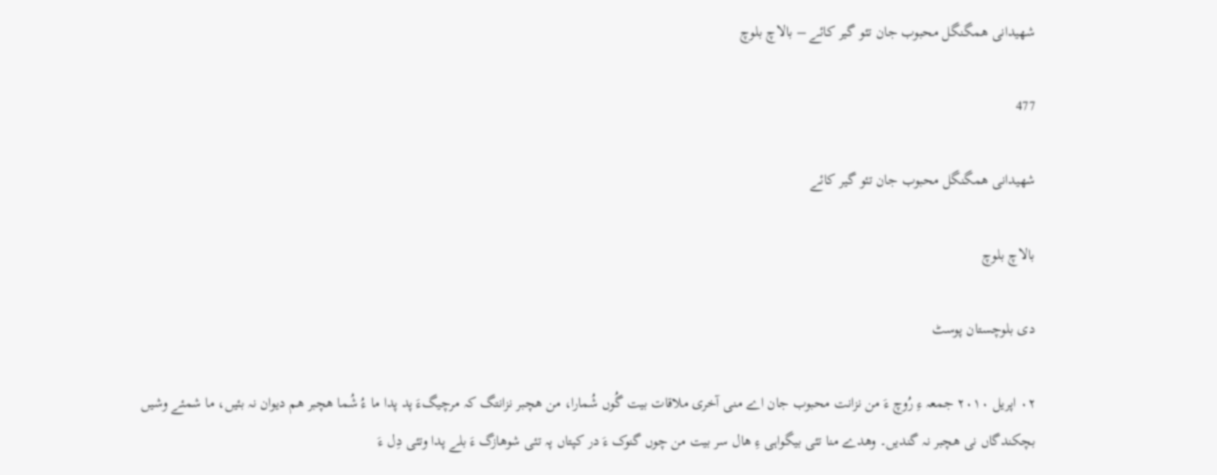شھیدانی ھمگنگل محبوب جان تئو گیر کائے – بالاچ بلوچ

477

شھیدانی ھمگنگل محبوب جان تئو گیر کائے

بالاچ بلوچ

دی بلوچستان پوسٹ

۰۲ اپریل ۲۰۱۰ جمعہ ءِ رُوچ ءَ من نزانت محبوب جان اے منی آخری ملاقات بیت گُوں شُمارا، من ھچبر نزانتگ کہ مرچیگءَ پد پدا ما ءُ شُما ھچبر ھم دیوان نہ بئیں، ما شمئے وشیں بچکندگاں نی ھچبر نہ گندیں۔ وھدے منا تئی بیگواہی ءِ ھال سر بیت من چوں گنوک ءَ در کپتاں پہ تئی شوھازگ ءَ بلے پدا وتئی دِل ءَ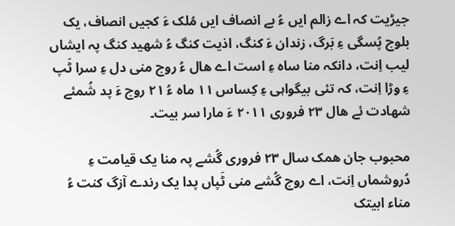جیڑیت کہ اے زالم ایں ءُ بے انصاف ایں مُلک ءَ کجیں انصاف، یک بلوچ پُسگی ءِ بَرگ، زندان ءَ کنگ، اذیت کنگ ءُ شھید کنگ پہ ایشاں لیب اِنت، دانکہ منا ساہ ءِ است اے ھال ءُ روچ منی دل ءِ سرا ٹَپ ءِ وڑا اِنت، کہ تئی بیگواہی ءِ کِساس ۱۱ ماہ ءُ ۲۱ روچ ءَ پد شُمئے شھادت ئے ھال ۲۳ فروری ۲۰۱۱ ءَ مارا سر بیت۔

محبوب جان ھمک سال ۲۳ فروری گُشے پہ منا یک قیامت ءِ دُروشماں اِنت، اے روچ گُشے منی ٹَپاں پدا یک رندے آزگ کنت ءُ مناء ابیتک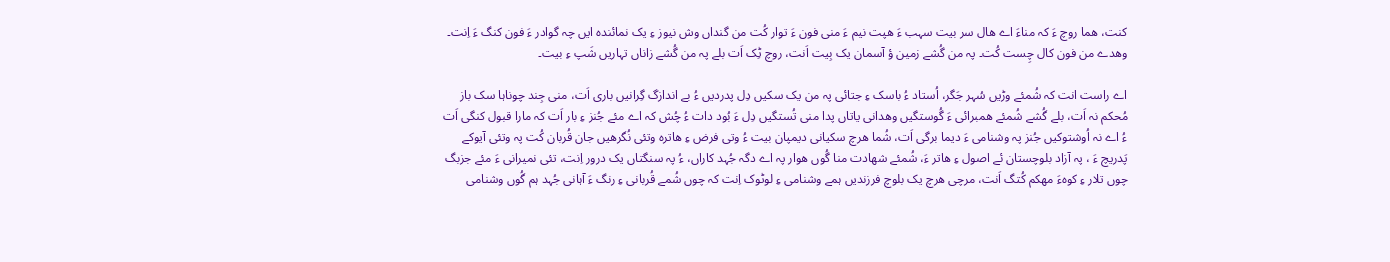کنت، ھما روچ ءَ کہ مناءَ اے ھال سر بیت سہب ءَ ھپت نیم ءَ منی فون ءَ توار کُت من گنداں وش نیوز ءِ یک نمائندہ ایں چہ گوادر ءَ فون کنگ ءَ اِنت۔ وھدے من فون کال چِست کُت۔ پہ من گُشے زمین ؤ آسمان یک بِیت اَنت، روچ ٹِک اَت بلے پہ من گُشے زاناں تہاریں شَپ ءِ بیت۔

اے راست انت کہ شُمئے وڑیں سُہر جَگر، اُستاد ءُ باسک ءِ جتائی پہ من یک سکیں دِل پدردیں ءُ بے اندازگ گِرانیں باری اَت، منی جِند چوناہا سک باز مُحکم نہ اَت، بلے گُشے شُمئے ھمبرائی ءَ گُوستگیں وھدانی یاتاں پدا منی تُستگیں دِل ءَ بُود دات ءُ چُش کہ اے مئے جُنز ءِ بار اَت کہ مارا قبول کنگی اَت ءُ اے نہ اُوشتوکیں جُنز پہ وشنامی ءَ دیما برگی اَت، شُما ھرچ سکیانی دیمپان بیت ءُ وتی فرض ءِ ھاترہ وتئی نُگرھیں جان قُربان کُت پہ وتئی آیوکے پَدریچ ءَ ، پہ آزاد بلوچستان ئے اصول ءِ ھاتر ءَ، شُمئے شھادت منا گُوں ھوار پہ اے دگہ جُہد کاراں، ءُ پہ سنگتاں یک درور اِنت، تئی نمیرانی ءَ مئے جزبگ چوں تلار ءِ کوہءَ مھکم کُتگ اَنت، مرچی ھرچ یک بلوچ فرزندیں ہمے وشنامی ءِ لوٹوک اِنت کہ چوں شُمے قُربانی ءِ رنگ ءَ آہانی جُہد ہم گُوں وشنامی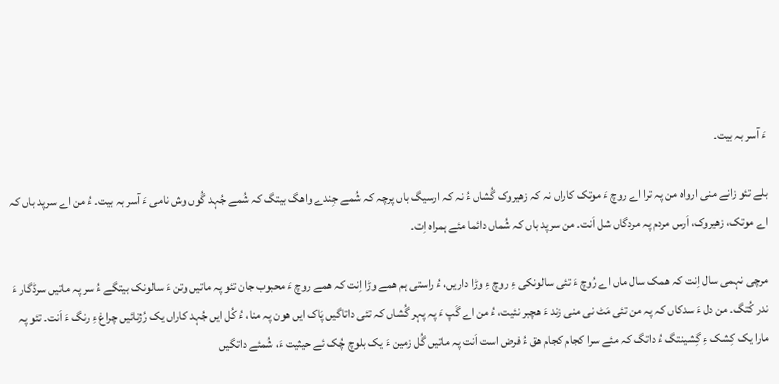ءَ آسر بہ بیت۔

بلے تئو زانے منی ارواہ من پہ ترا اے روچ ءَ موتک کاراں نہ کہ زھیروک گُشاں ءُ نہ کہ ارسیگ باں پرچہ کہ شُمے جِندے واھگ بیتگ کہ شُمے جُہد گُوں وش نامی ءَ آسر بہ بیت۔ ءُ من اے سرپد باں کہ اے موتک، زھیروک، اَرس مردم پہ مردگاں شل اَنت۔ من سرپد باں کہ شُماں دائما مئے ہمراہ اِت۔

مرچی نہمی سال اِنت کہ ھمک سال ماں اے رُوچ ءَ تئی سالونکی ءِ روچ ءِ وڑا داریں، ءُ راستی ہم ھمے وڑا اِنت کہ ھمے روچ ءَ محبوب جان تئو پہ ماتیں وتن ءَ سالونک بیتگے ءُ سر پہ ماتیں سرڈگار ءَ ندر کُتگ۔ من دل ءَ سدکاں کہ پہ من تئی مَٹ نی منی زند ءَ ھچبر نئیت، ءُ من اے گَپ ءَ پہ پہر گُشاں کہ تئی داتاگیں پَاک ایں ھون پہ منا، ءُ کُل ایں جُہد کاراں یک رُژنائیں چراغ ءِ رنگ ءَ اَنت۔ تئو پہ مارا یک کِشک ءِ گِشینتگ ءُ داتگ کہ مئے سرا کجام کجام ھق ءُ فرض است اَنت پہ ماتیں گُل زمین ءَ یک بلوچ چُک ئے حیثیت ءَ، شُمئے داتگیں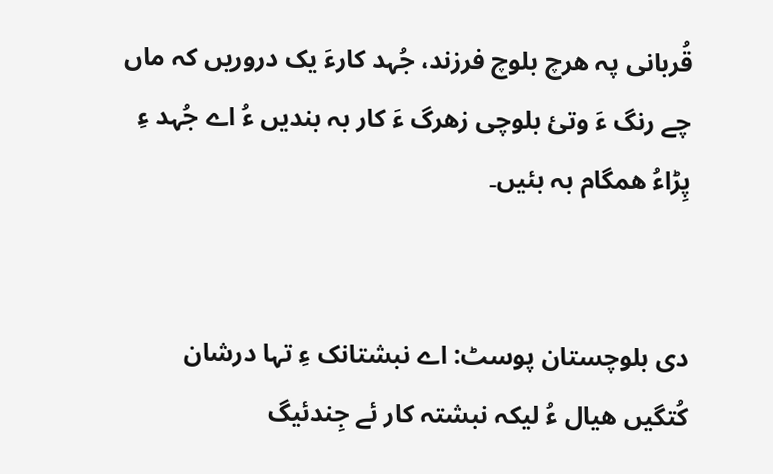قُربانی پہ ھرچ بلوچ فرزند، جُہد کارءَ یک دروریں کہ ماں چے رنگ ءَ وتئ بلوچی زھرگ ءَ کار بہ بندیں ءُ اے جُہد ءِ پِڑاءُ ھمگام بہ بئیں۔


دی بلوچستان پوسٹ: اے نبشتانک ءِ تہا درشان کُتگیں ھیال ءُ لیکہ نبشتہ کار ئے جِندئیگ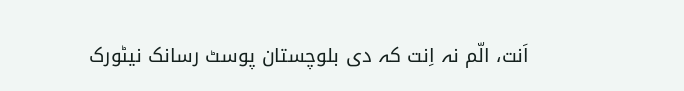اَنت، الّم نہ اِنت کہ دی بلوچستان پوسٹ رسانک نیٹورک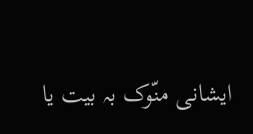ایشانی منّوک بہ بیت یا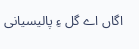اگاں اے گل ءِ پالیسیانی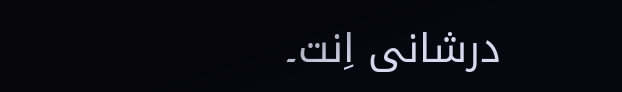درشانی اِنت۔